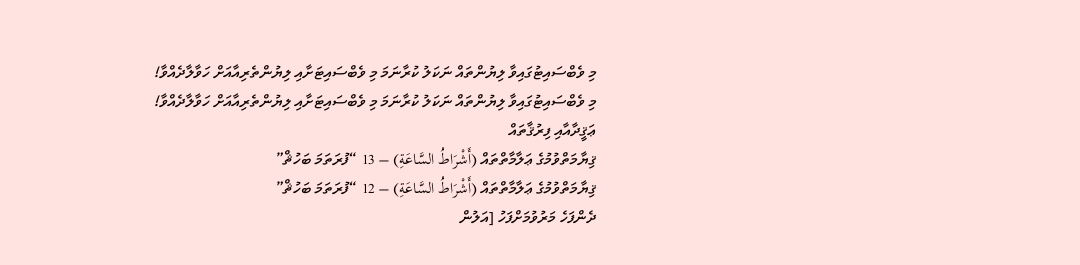މި ވެބްސައިޓުގައިވާ ލިޔުންތައް ނަކަލު ކުރާނަމަ މި ވެބްސައިޓަށާއި ލިޔުންތެރިއާއަށް ހަވާލާދެއްވާ!
މި ވެބްސައިޓުގައިވާ ލިޔުންތައް ނަކަލު ކުރާނަމަ މި ވެބްސައިޓަށާއި ލިޔުންތެރިއާއަށް ހަވާލާދެއްވާ!
ޢަޤީދާއާއި ފިރުޤާތައް
ޤިޔާމަތްވުމުގެ ޢަލާމާތްތައް (أَشْرَاطُ السَّاعَةِ) – 13 “ފުރަތަމަ ބަހުޘް”
ޤިޔާމަތްވުމުގެ ޢަލާމާތްތައް (أَشْرَاطُ السَّاعَةِ) – 12 “ފުރަތަމަ ބަހުޘް”
ދެންފަހެ މަރުވުމަށްފަހު [އަލުން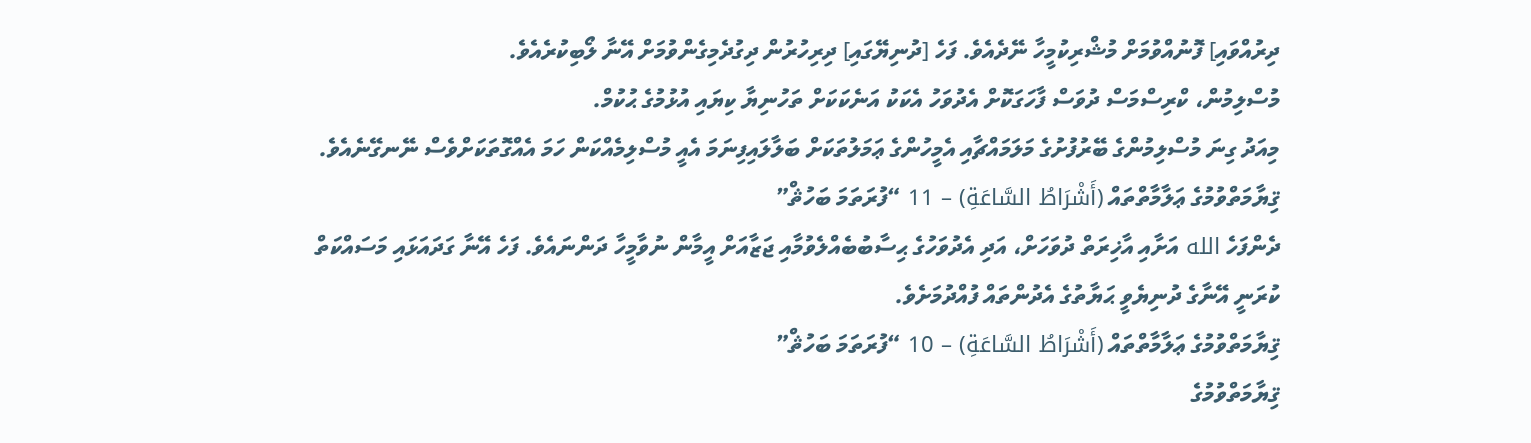ދިރުއްވައި] ފޮނުއްވުމަށް މުޝްރިކުމީހާ ނޭދެއެވެ. ފަހެ [ދުނިޔޭގައި] ދިރިހުރުން ދިގުދެމިގެންވުމަށް އޭނާ ލޯބިކުރެއެވެ.
މުސްލިމުން، ކްރިސްމަސް ދުވަސް ފާހަގަކޮށް އެދުވަހު އެކަކު އަނެކަކަށް ތަހުނިޔާ ކިޔައި އުޅުމުގެ ޙުކުމް.
މިއަދު ގިނަ މުސްލިމުންގެ ބޭރުފުށުގެ މަލަމައްޗާއި އެމީހުންގެ ޢަމަލުތަކަށް ބަލާލައިފިނަމަ އެއީ މުސްލިމެއްކަން ހަމަ އެއްގޮތަކަށްވެސް ނޭނގޭނެއެވެ.
ޤިޔާމަތްވުމުގެ ޢަލާމާތްތައް (أَشْرَاطُ السَّاعَةِ) – 11 “ފުރަތަމަ ބަހުޘް”
ދެންފަހެ الله އަށާއި އާޚިރަތް ދުވަހަށް، އަދި އެދުވަހުގެ ޙިސާބުބެއްލެވުމާއި ޖަޒާއަށް އީމާން ނުވާމީހާ ދަންނައެވެ. ފަހެ އޭނާ ގަދައަޅައި މަސައްކަތް ކުރަނީ އޭނާގެ ދުނިޔެވީ ޙަޔާތުގެ އެދުންތައް ފުއްދުމަށެވެ.
ޤިޔާމަތްވުމުގެ ޢަލާމާތްތައް (أَشْرَاطُ السَّاعَةِ) – 10 “ފުރަތަމަ ބަހުޘް”
ޤިޔާމަތްވުމުގެ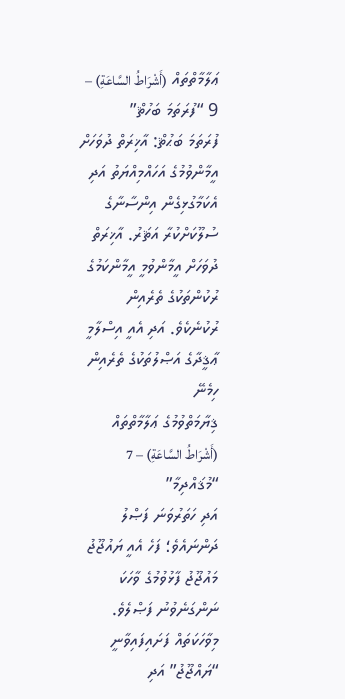ޢަލާމާތްތައް (أَشْرَاطُ السَّاعَةِ) – 9 “ފުރަތަމަ ބަހުޘް”
ފުރަތަމަ ބަޙުޘް: އާޚިރަތް ދުވަހަށް އީމާންވުމުގެ އަހައްމިއްޔަތު އަދި އެކަމާގުޅިގެން އިންސާނާގެ ސުލޫކަށްކުރާ އަޘަރު. އާޚިރަތް ދުވަހަށް އީމާންވުމީ އީމާންކަމުގެ ރުކުންތަކުގެ ތެރެއިން ރުކުނެކެވެ. އަދި އެއީ އިސްލާމީ ޢާޤީދާގެ އަޞްލުތަކުގެ ތެރެއިން ހިމެނޭ
ޤިޔާމަތްވުމުގެ ޢަލާމާތްތައް (أَشْرَاطُ السَّاعَةِ) – 7 “މުޤައްދިމާ”
އަދި ހަތަރުވަނަ ފަޞްލު ދަންނައެވެ؛ ފަހެ އެއީ ޔައުޖޫޖު މައުޖޫޖު ފާޅުވުމުގެ ވާހަކަ ނަންގަނެވުނު ފަޞްލެވެ. މިވާހަކަތައް ފަށައިފައިވާނީ “ޔައްޖޫޖު” އަދި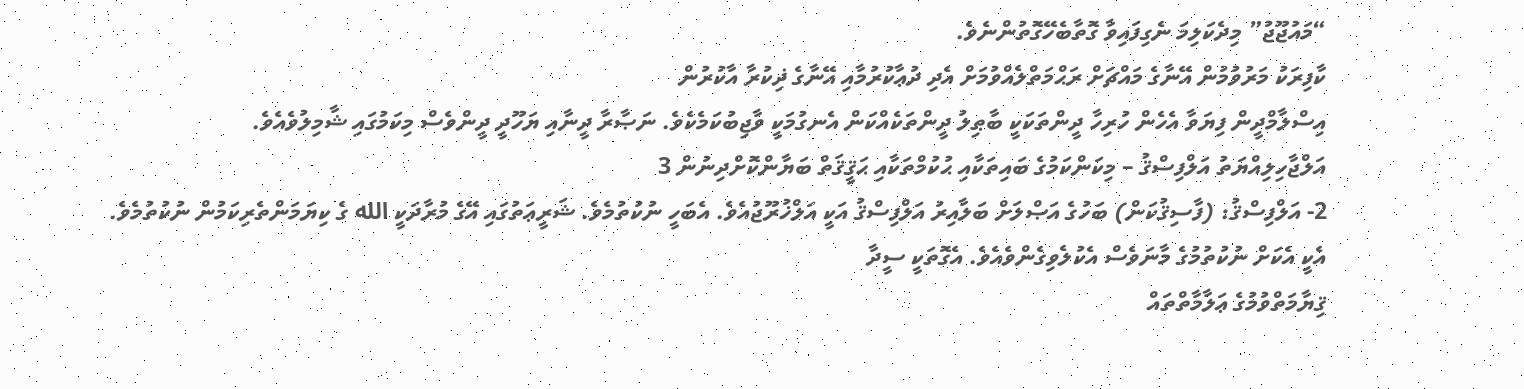“މައުޖޫޖު” މިދެކަލިމަ ނެގިފައިވާ ގޮތާބެހޭގޮތުންނެވެ.
ކާފިރަކު މަރުވުމުން އޭނާގެ މައްޗަށް ރަޙްމަތްލެއްވުމަށް އެދި ދުޢާކުރުމާއި އޭނާގެ ޛިކުރާ އާކުރުން
އިސްލާމްދީން ފިޔަވާ އެހެން ހުރިހާ ދީންތަކަކީ ބާޠިލު ދީންތަކެއްކަން އެނގުމަކީ ވާޖިބުކަމެކެވެ. ނަޞާރާ ދީނާއި ޔަހޫދީ ދީންވެސް މިކަމުގައި ޝާމިލުވެއެވެ.
އަލްޖާހިލިއްޔަތު އަލްފިސްޤު – މިކަންކަމުގެ ބައިތަކާއި ޙުކުމްތަކާއި ޙަޤީޤަތް ބަޔާންކޮށްދިނުން 3
2- އަލްފިސްޤު: (ފާސިޤުކަން) ބަހުގެ އަޞްލަށް ބަލާއިރު އަލްފިސްޤު އަކީ އަލްޚުރޫޖުއެވެ. އެބަހީ ނުކުތުމެވެ. ޝަރީޢަތުގައި އޭގެ މުރާދަކީ الله ގެ ކިޔަމަންތެރިކަމުން ނުކުތުމެވެ. އެކީ އެކަށް ނުކުތުމުގެ މާނަވެސް އެކުލެވިގެންވެއެވެ. އެގޮތަކީ ސީދާ
ޤިޔާމަތްވުމުގެ ޢަލާމާތްތައް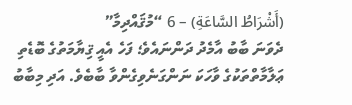(أَشْرَاطُ السَّاعَةِ) – 6 “މުޤައްދިމާ”
ދެވަނަ ބާބު އާމެދު ދަންނައެވެ؛ ފަހެ އެއީ ޤިޔާމަތުގެ ބޮޑެތި ޢަލާމާތްތަކުގެ ވާހަކަ ނަންގަނެވިގެންވާ ބާބެވެ. އަދި މިބާބު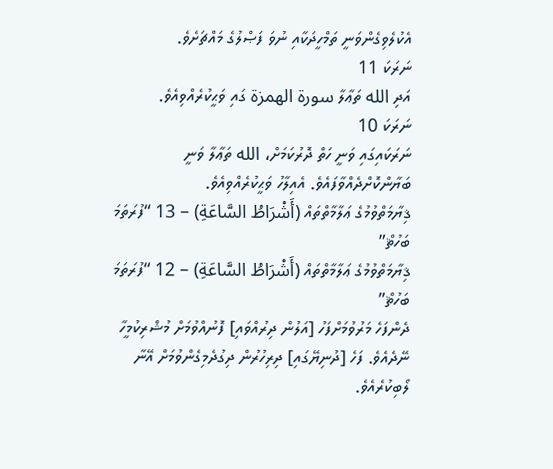އެކުލެވިގެންވަނީ ތަމްހީދަކާއި ނުވަ ފަޞްލުގެ މައްޗަށެވެ.
ނަރަކަ 11
އަދި الله ތަޢާލާ سورة الهمزة ގައި ވަޙީކުރެއްވިއެވެ.
ނަރަކަ 10
ނަރަކައިގައި ވަނީ ހަތް ދޮރުކަމަށް، الله ތަޢާލާ ވަނީ ބަޔާންކޮށްދެއްވާފައެވެ. އެއިލާހު ވަޙީކުރެއްވިއެވެ.
ޤިޔާމަތްވުމުގެ ޢަލާމާތްތައް (أَشْرَاطُ السَّاعَةِ) – 13 “ފުރަތަމަ ބަހުޘް”
ޤިޔާމަތްވުމުގެ ޢަލާމާތްތައް (أَشْرَاطُ السَّاعَةِ) – 12 “ފުރަތަމަ ބަހުޘް”
ދެންފަހެ މަރުވުމަށްފަހު [އަލުން ދިރުއްވައި] ފޮނުއްވުމަށް މުޝްރިކުމީހާ ނޭދެއެވެ. ފަހެ [ދުނިޔޭގައި] ދިރިހުރުން ދިގުދެމިގެންވުމަށް އޭނާ ލޯބިކުރެއެވެ.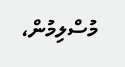މުސްލިމުން،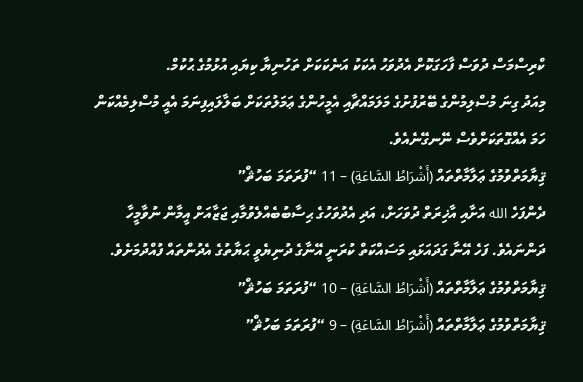ކްރިސްމަސް ދުވަސް ފާހަގަކޮށް އެދުވަހު އެކަކު އަނެކަކަށް ތަހުނިޔާ ކިޔައި އުޅުމުގެ ޙުކުމް.
މިއަދު ގިނަ މުސްލިމުންގެ ބޭރުފުށުގެ މަލަމައްޗާއި އެމީހުންގެ ޢަމަލުތަކަށް ބަލާލައިފިނަމަ އެއީ މުސްލިމެއްކަން ހަމަ އެއްގޮތަކަށްވެސް ނޭނގޭނެއެވެ.
ޤިޔާމަތްވުމުގެ ޢަލާމާތްތައް (أَشْرَاطُ السَّاعَةِ) – 11 “ފުރަތަމަ ބަހުޘް”
ދެންފަހެ الله އަށާއި އާޚިރަތް ދުވަހަށް، އަދި އެދުވަހުގެ ޙިސާބުބެއްލެވުމާއި ޖަޒާއަށް އީމާން ނުވާމީހާ ދަންނައެވެ. ފަހެ އޭނާ ގަދައަޅައި މަސައްކަތް ކުރަނީ އޭނާގެ ދުނިޔެވީ ޙަޔާތުގެ އެދުންތައް ފުއްދުމަށެވެ.
ޤިޔާމަތްވުމުގެ ޢަލާމާތްތައް (أَشْرَاطُ السَّاعَةِ) – 10 “ފުރަތަމަ ބަހުޘް”
ޤިޔާމަތްވުމުގެ ޢަލާމާތްތައް (أَشْرَاطُ السَّاعَةِ) – 9 “ފުރަތަމަ ބަހުޘް”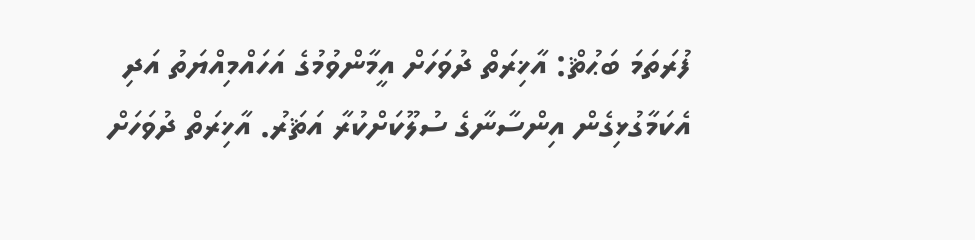ފުރަތަމަ ބަޙުޘް: އާޚިރަތް ދުވަހަށް އީމާންވުމުގެ އަހައްމިއްޔަތު އަދި އެކަމާގުޅިގެން އިންސާނާގެ ސުލޫކަށްކުރާ އަޘަރު. އާޚިރަތް ދުވަހަށް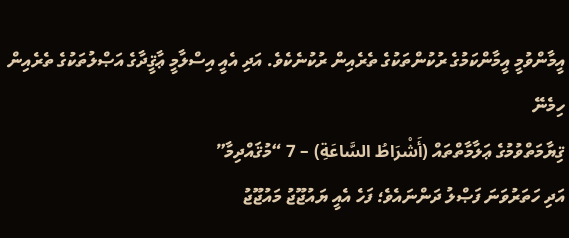އީމާންވުމީ އީމާންކަމުގެ ރުކުންތަކުގެ ތެރެއިން ރުކުނެކެވެ. އަދި އެއީ އިސްލާމީ ޢާޤީދާގެ އަޞްލުތަކުގެ ތެރެއިން ހިމެނޭ
ޤިޔާމަތްވުމުގެ ޢަލާމާތްތައް (أَشْرَاطُ السَّاعَةِ) – 7 “މުޤައްދިމާ”
އަދި ހަތަރުވަނަ ފަޞްލު ދަންނައެވެ؛ ފަހެ އެއީ ޔައުޖޫޖު މައުޖޫޖު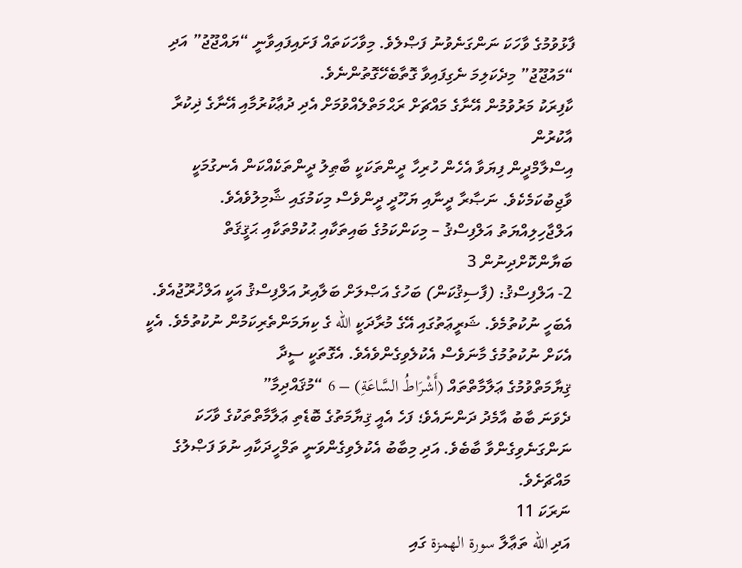ފާޅުވުމުގެ ވާހަކަ ނަންގަނެވުނު ފަޞްލެވެ. މިވާހަކަތައް ފަށައިފައިވާނީ “ޔައްޖޫޖު” އަދި “މައުޖޫޖު” މިދެކަލިމަ ނެގިފައިވާ ގޮތާބެހޭގޮތުންނެވެ.
ކާފިރަކު މަރުވުމުން އޭނާގެ މައްޗަށް ރަޙްމަތްލެއްވުމަށް އެދި ދުޢާކުރުމާއި އޭނާގެ ޛިކުރާ އާކުރުން
އިސްލާމްދީން ފިޔަވާ އެހެން ހުރިހާ ދީންތަކަކީ ބާޠިލު ދީންތަކެއްކަން އެނގުމަކީ ވާޖިބުކަމެކެވެ. ނަޞާރާ ދީނާއި ޔަހޫދީ ދީންވެސް މިކަމުގައި ޝާމިލުވެއެވެ.
އަލްޖާހިލިއްޔަތު އަލްފިސްޤު – މިކަންކަމުގެ ބައިތަކާއި ޙުކުމްތަކާއި ޙަޤީޤަތް ބަޔާންކޮށްދިނުން 3
2- އަލްފިސްޤު: (ފާސިޤުކަން) ބަހުގެ އަޞްލަށް ބަލާއިރު އަލްފިސްޤު އަކީ އަލްޚުރޫޖުއެވެ. އެބަހީ ނުކުތުމެވެ. ޝަރީޢަތުގައި އޭގެ މުރާދަކީ الله ގެ ކިޔަމަންތެރިކަމުން ނުކުތުމެވެ. އެކީ އެކަށް ނުކުތުމުގެ މާނަވެސް އެކުލެވިގެންވެއެވެ. އެގޮތަކީ ސީދާ
ޤިޔާމަތްވުމުގެ ޢަލާމާތްތައް (أَشْرَاطُ السَّاعَةِ) – 6 “މުޤައްދިމާ”
ދެވަނަ ބާބު އާމެދު ދަންނައެވެ؛ ފަހެ އެއީ ޤިޔާމަތުގެ ބޮޑެތި ޢަލާމާތްތަކުގެ ވާހަކަ ނަންގަނެވިގެންވާ ބާބެވެ. އަދި މިބާބު އެކުލެވިގެންވަނީ ތަމްހީދަކާއި ނުވަ ފަޞްލުގެ މައްޗަށެވެ.
ނަރަކަ 11
އަދި الله ތަޢާލާ سورة الهمزة ގައި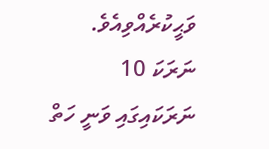ވަޙީކުރެއްވިއެވެ.
ނަރަކަ 10
ނަރަކައިގައި ވަނީ ހަތް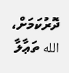ދޮރުކަމަށް، الله ތަޢާލާ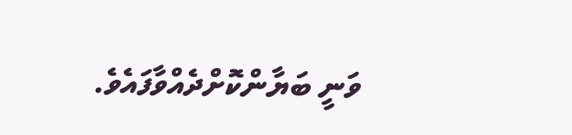ވަނީ ބަޔާންކޮށްދެއްވާފައެވެ.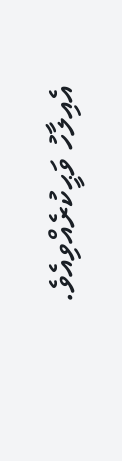އެއިލާހު ވަޙީކުރެއްވިއެވެ.